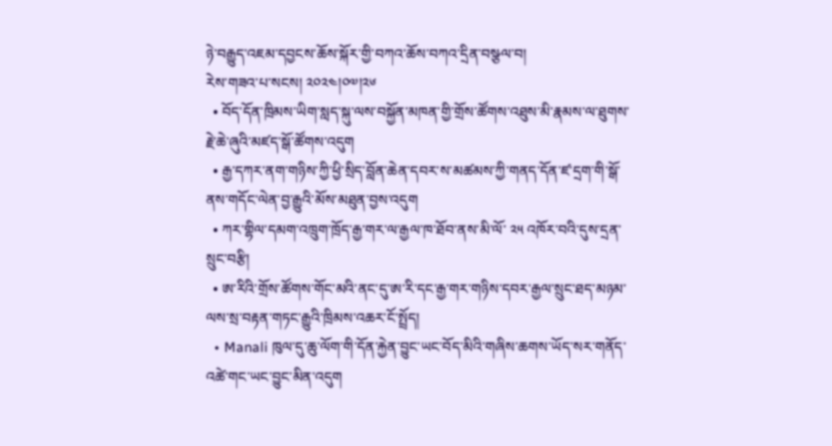ཉེ་བརྒྱུད་འཇམ་དབྱངས་ཆོས་སྐོར་གྱི་བཀའ་ཆོས་བཀའ་དྲིན་བསྩལ་བ།
རེས་གཟའ་པ་སངས། ༢༠༢༤།༠༧།༢༦
  • བོད་དོན་ཁྲིམས་ཡིག་སླད་སྐུ་ལས་བསྐྱོན་མཁན་གྱི་གྲོས་ཚོགས་འཐུས་མི་རྣམས་ལ་ཐུགས་རྗེ་ཆེ་ཞུའི་མཛད་སྒོ་ཚོགས་འདུག
  • རྒྱ་དཀར་ནག་གཉིས་ཀྱི་ཕྱི་སྲིད་བློན་ཆེན་དབར་ས་མཚམས་ཀྱི་གནད་དོན་ཛ་དྲག་གི་སྒོ་ནས་གདོང་ལེན་བྱ་རྒྱུའི་མོས་མཐུན་བྱས་འདུག
  • ཀར་གྷིལ་དམག་འཁྲུག་ཁྲོད་རྒྱ་གར་ལ་རྒྱལ་ཁ་ཐོབ་ནས་མི་ལོ་ ༢༥ འཁོར་བའི་དུས་དྲན་སྲུང་བརྩི།
  • ཨ་རིའི་གྲོས་ཚོགས་གོང་མའི་ནང་དུ་ཨ་རི་དང་རྒྱ་གར་གཉིས་དབར་རྒྱལ་སྲུང་ཐད་མཉམ་ལས་སྲ་བརྟན་གཏང་རྒྱུའི་ཁྲིམས་འཆར་ངོ་སྤྲོད།
  • Manali ཁུལ་དུ་ཆུ་ལོག་གི་དོན་རྐྱེན་བྱུང་ཡང་བོད་མིའི་གཞིས་ཆགས་ཡོད་སར་གནོད་འཚེ་གང་ཡང་བྱུང་མིན་འདུག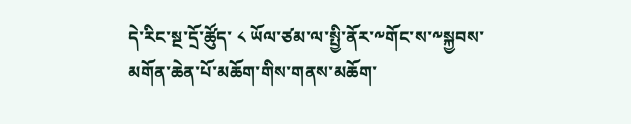དེ་རིང་སྔ་དྲོ་ཚོུད་ ༨ ཡོལ་ཙམ་ལ་སྤྱི་ནོར་༸གོང་ས་༸སྐྱབས་མགོན་ཆེན་པོ་མཆོག་གིས་གནས་མཆོག་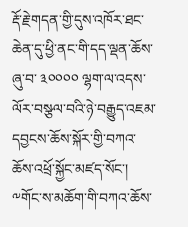རྡོ་རྗེ་གདན་གྱི་དུས་འཁོར་ཐང་ཆེན་དུ་ཕྱི་ནང་གི་དད་ལྡན་ཆོས་ཞུ་བ་ ༣༠༠༠༠ ལྷག་ལ་འདས་ལོར་བསྩལ་བའི་ཉེ་བརྒྱུད་འཇམ་དབྱངས་ཆོས་སྐོར་གྱི་བཀའ་ཆོས་འཕྲོ་སྐྱོང་མཛད་སོང་།
༸གོང་ས་མཆོག་གི་བཀའ་ཆོས་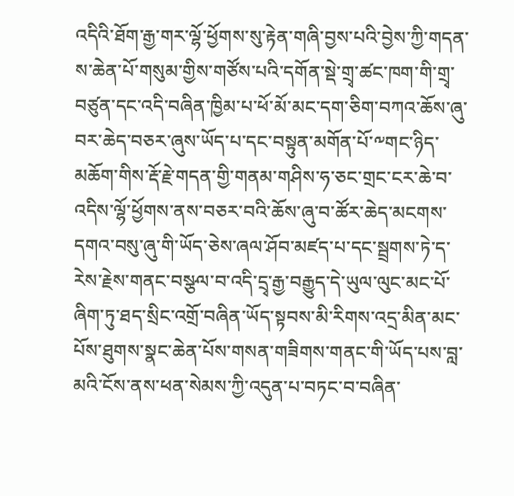འདིའི་ཐོག་རྒྱ་གར་ལྷོ་ཕྱོགས་སུ་རྟེན་གཞི་བྱས་པའི་བྱེས་ཀྱི་གདན་ས་ཆེན་པོ་གསུམ་གྱིས་གཙོས་པའི་དགོན་སྡེ་གྲྭ་ཚང་ཁག་གི་གྲྭ་བཙུན་དང་འདི་བཞིན་ཁྱིམ་པ་ཕོ་མོ་མང་དག་ཅིག་བཀའ་ཆོས་ཞུ་བར་ཆེད་བཅར་ཞུས་ཡོད་པ་དང་བསྟུན་མགོན་པོ་༸གང་ཉིད་མཆོག་གིས་རྡོ་རྗེ་གདན་གྱི་གནམ་གཤིས་ཧ་ཅང་གྲང་ངར་ཆེ་བ་འདིས་ལྷོ་ཕྱོགས་ནས་བཅར་བའི་ཆོས་ཞུ་བ་ཚོར་ཆེད་མངགས་དགའ་བསུ་ཞུ་གི་ཡོད་ཅེས་ཞལ་ཤོབ་མཛད་པ་དང་སྦྲགས་ཏེ་ད་རེས་རྗེས་གནང་བསྩལ་བ་འདི་དྲྭ་རྒྱ་བརྒྱུད་དེ་ཡུལ་ལུང་མང་པོ་ཞིག་ཏུ་ཐད་སྲིང་འགྲོ་བཞིན་ཡོད་སྟབས་མི་རིགས་འདྲ་མིན་མང་པོས་ཐུགས་སྣང་ཆེན་པོས་གསན་གཟིགས་གནང་གི་ཡོད་པས་བླ་མའི་ངོས་ནས་ཕན་སེམས་ཀྱི་འདུན་པ་བཏང་བ་བཞིན་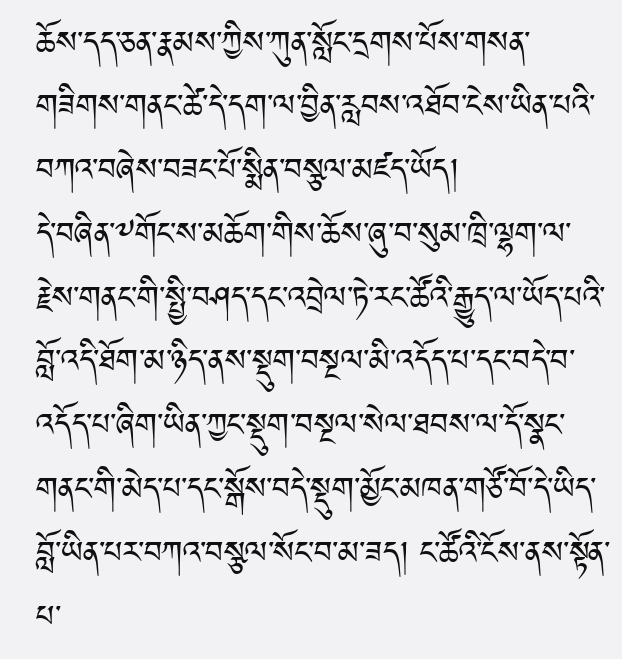ཆོས་དད་ཅན་རྣམས་ཀྱིས་ཀུན་སློང་དྲགས་པོས་གསན་གཟིགས་གནང་ཚེ་དེ་དག་ལ་བྱིན་རླབས་འཐོབ་ངེས་ཡིན་པའི་བཀའ་བཞེས་བཟང་པོ་སྨིན་བསྩལ་མཛད་ཡོད།
དེ་བཞིན་༸གོང་ས་མཆོག་གིས་ཆོས་ཞུ་བ་སུམ་ཁྲི་ལྷག་ལ་རྗེས་གནང་གི་སྤྱི་བཤད་དང་འབྲེལ་ཏེ་རང་ཚོའི་རྒྱུད་ལ་ཡོད་པའི་བློ་འདི་ཐོག་མ་ཉིད་ནས་སྡུག་བསྔལ་མི་འདོད་པ་དང་བདེ་བ་འདོད་པ་ཞིག་ཡིན་ཀྱང་སྡུག་བསྔལ་སེལ་ཐབས་ལ་དོ་སྣང་གནང་གི་མེད་པ་དང་སྒོས་བདེ་སྡུག་མྱོང་མཁན་གཙོ་བོ་དེ་ཡིད་བློ་ཡིན་པར་བཀའ་བསྩལ་སོང་བ་མ་ཟད། ང་ཚོའི་ངོས་ནས་སྟོན་པ་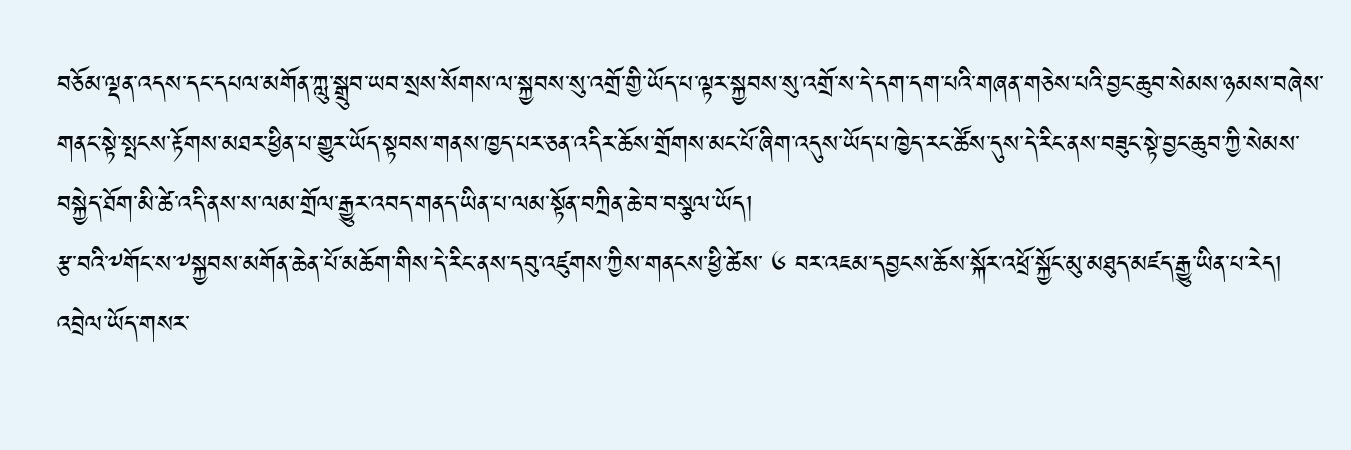བཅོམ་ལྡན་འདས་དང་དཔལ་མགོན་ཀླུ་སྒྲུབ་ཡབ་སྲས་སོགས་ལ་སྐྱབས་སུ་འགྲོ་གྱི་ཡོད་པ་ལྟར་སྐྱབས་སུ་འགྲོ་ས་དེ་དག་དག་པའི་གཞན་གཅེས་པའི་བྱང་ཆུབ་སེམས་ཉམས་བཞེས་གནང་སྟེ་སྤངས་རྟོགས་མཐར་ཕྱིན་པ་གྱུར་ཡོད་སྟབས་གནས་ཁྱད་པར་ཅན་འདིར་ཆོས་གྲོགས་མང་པོ་ཞིག་འདུས་ཡོད་པ་ཁྱེད་རང་ཚོས་དུས་དེ་རིང་ནས་བཟུང་སྟེ་བྱང་ཆུབ་ཀྱི་སེམས་བསྐྱེད་ཐོག་མི་ཚེ་འདི་ནས་ས་ལམ་གྲོལ་རྒྱུར་འབད་གནད་ཡིན་པ་ལམ་སྟོན་བཀྲིན་ཆེ་བ་བསྩལ་ཡོད།
རྩ་བའི་༸གོང་ས་༸སྐྱབས་མགོན་ཆེན་པོ་མཆོག་གིས་དེ་རིང་ནས་དབུ་འཛུགས་ཀྱིས་གནངས་ཕྱི་ཚེས་ ༦ བར་འཇམ་དབྱངས་ཆོས་སྐོར་འཕྲོ་སྐྱོང་མུ་མཐུད་མཛད་རྒྱུ་ཡིན་པ་རེད།
འབྲེལ་ཡོད་གསར་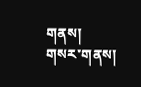གནས།
གསར་གནས།